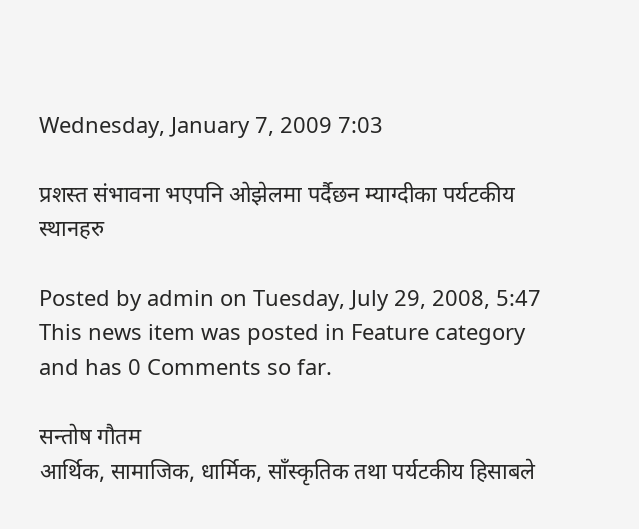Wednesday, January 7, 2009 7:03

प्रशस्त संभावना भएपनि ओझेलमा पर्दैछन म्याग्दीका पर्यटकीय स्थानहरु

Posted by admin on Tuesday, July 29, 2008, 5:47
This news item was posted in Feature category and has 0 Comments so far.

सन्तोष गौतम
आर्थिक, सामाजिक, धार्मिक, साँस्कृतिक तथा पर्यटकीय हिसाबले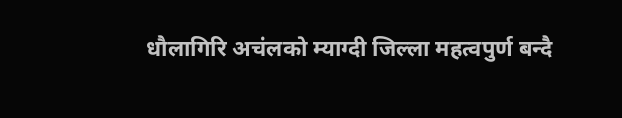धौलागिरि अचंलको म्याग्दी जिल्ला महत्वपुर्ण बन्दै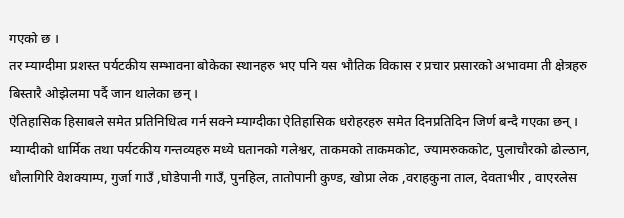गएको छ ।
तर म्याग्दीमा प्रशस्त पर्यटकीय सम्भावना बोकेका स्थानहरु भए पनि यस भौतिक विकास र प्रचार प्रसारको अभावमा ती क्षेत्रहरु बिस्तारै ओझेलमा पर्दै जान थालेका छन् ।
ऐतिहासिक हिसाबले समेत प्रतिनिधित्व गर्न सक्ने म्याग्दीका ऐतिहासिक धरोहरहरु समेत दिनप्रतिदिन जिर्ण बन्दै गएका छन् । म्याग्दीको धार्मिक तथा पर्यटकीय गन्तव्यहरु मध्ये घतानको गलेश्वर, ताकमको ताकमकोट, ज्यामरुककोट, पुलाचौरको ढोल्ठान, धौलागिरि वेशक्याम्प, गुर्जा गाउँ ,घोडेपानी गाउँ, पुनहिल, तातोपानी कुण्ड, खोप्रा लेक ,वराहकुना ताल, देवताभीर , वाएरलेस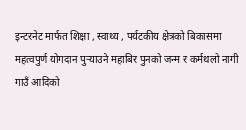इन्टरनेट मार्फत शिक्षा , स्वाथ्य , पर्यटकीय क्षेत्रको बिकासमा महत्वपुर्ण योगदान पुर्‍याउने महाबिर पुनको जन्म र कर्मथलो नागी गाउँ आदिको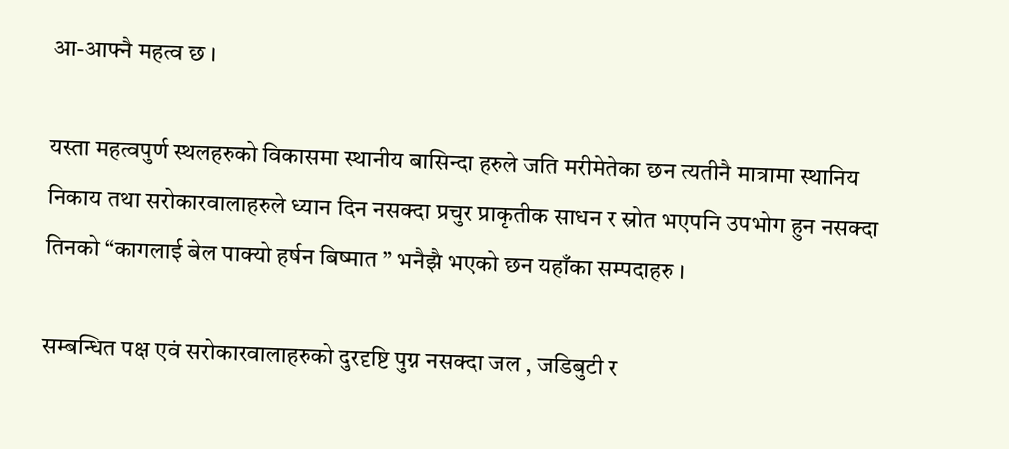आ-आफ्नै महत्व छ ।

यस्ता महत्वपुर्ण स्थलहरुको विकासमा स्थानीय बासिन्दा हरुले जति मरीमेतेका छन त्यतीनै मात्रामा स्थानिय निकाय तथा सरोकारवालाहरुले ध्यान दिन नसक्दा प्रचुर प्राकृतीक साधन र स्रोत भएपनि उपभोग हुन नसक्दा तिनको “कागलाई बेल पाक्यो हर्षन बिष्मात ” भनैझै भएको छन यहाँका सम्पदाहरु ।

सम्बन्धित पक्ष एवं सरोकारवालाहरुको दुरदृष्टि पुग्न नसक्दा जल , जडिबुटी र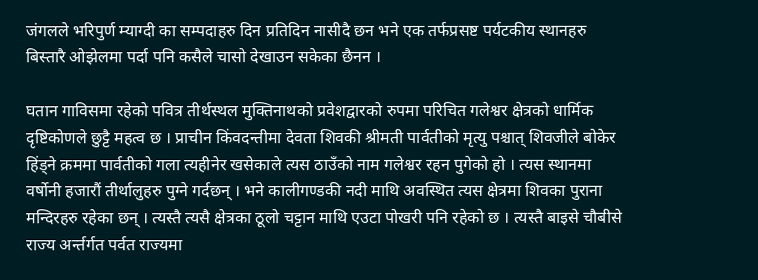जंगलले भरिपुर्ण म्याग्दी का सम्पदाहरु दिन प्रतिदिन नासीदै छन भने एक तर्फप्रसष्ट पर्यटकीय स्थानहरु बिस्तारै ओझेलमा पर्दा पनि कसैले चासो देखाउन सकेका छैनन ।

घतान गाविसमा रहेको पवित्र तीर्थस्थल मुक्तिनाथको प्रवेशद्वारको रुपमा परिचित गलेश्वर क्षेत्रको धार्मिक दृष्टिकोणले छुट्टै महत्व छ । प्राचीन किंवदन्तीमा देवता शिवकी श्रीमती पार्वतीको मृत्यु पश्चात् शिवजीले बोकेर हिंड्ने क्रममा पार्वतीको गला त्यहीनेर खसेकाले त्यस ठाउँको नाम गलेश्वर रहन पुगेको हो । त्यस स्थानमा वर्षोनी हजारौं तीर्थालुहरु पुग्ने गर्दछन् । भने कालीगण्डकी नदी माथि अवस्थित त्यस क्षेत्रमा शिवका पुराना मन्दिरहरु रहेका छन् । त्यस्तै त्यसै क्षेत्रका ठूलो चट्टान माथि एउटा पोखरी पनि रहेको छ । त्यस्तै बाइसे चौबीसे राज्य अर्न्तर्गत पर्वत राज्यमा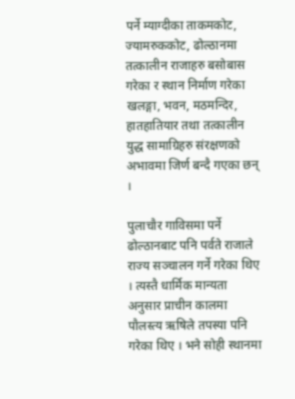पर्ने म्याग्दीका ताकमकोट, ज्यामरुककोट, ढोल्ठानमा तत्कालीन राजाहरु बसोबास गरेका र स्थान निर्माण गरेका खलङ्गा, भवन, मठमन्दिर, हातहातियार तथा तत्कालीन युद्ध सामाग्रिहरु संरक्षणको अभावमा जिर्ण बन्दै गएका छन् ।

पुलाचौर गाविसमा पर्ने ढोल्ठानबाट पनि पर्वते राजाले राज्य सञ्चालन गर्ने गरेका थिए । त्यस्तै धार्मिक मान्यता अनुसार प्राचीन कालमा पौलस्त्य ऋषिले तपस्या पनि गरेका थिए । भने सोही स्थानमा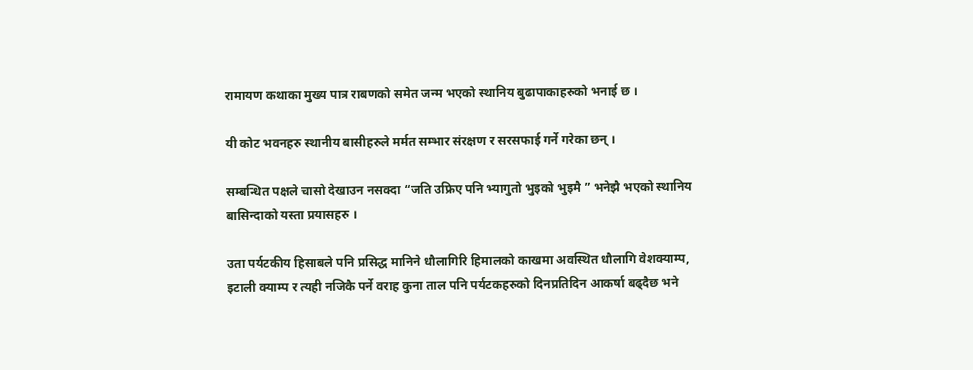रामायण कथाका मुख्य पात्र राबणको समेत जन्म भएको स्थानिय बुढापाकाहरुको भनाई छ ।

यी कोट भवनहरु स्थानीय बासीहरुले मर्मत सम्भार संरक्षण र सरसफाई गर्ने गरेका छन् ।

सम्बन्धित पक्षले चासो देखाउन नसक्दा “जति उफ्रिए पनि भ्यागुतो भुइको भुइमै ” भनेझै भएको स्थानिय बासिन्दाको यस्ता प्रयासहरु ।

उता पर्यटकीय हिसाबले पनि प्रसिद्ध मानिने धौलागिरि हिमालको काखमा अवस्थित धौलागि वेशक्याम्प, इटाली क्याम्प र त्यही नजिकै पर्ने वराह कुना ताल पनि पर्यटकहरुको दिनप्रतिदिन आकर्षा बढ्दैछ भने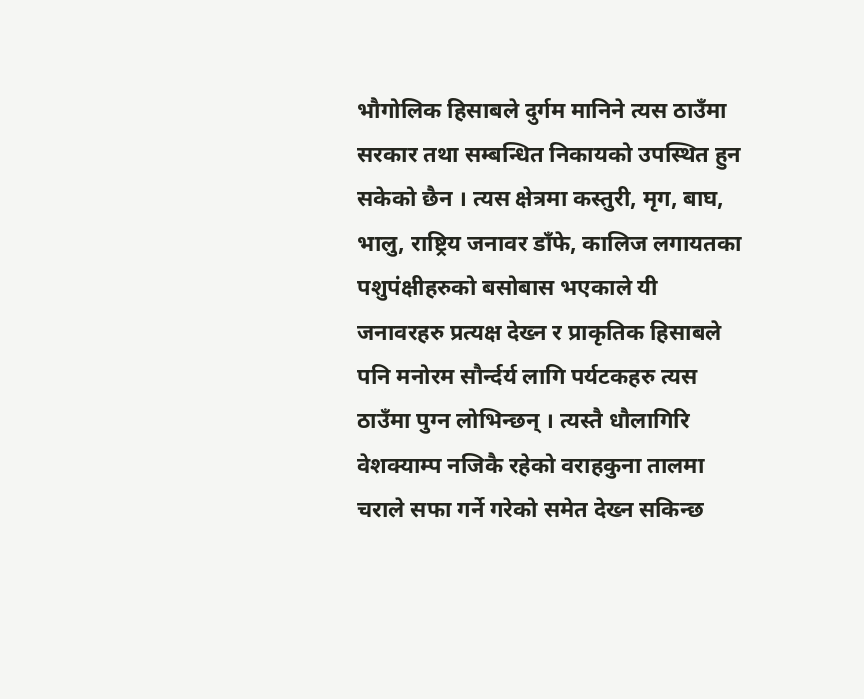भौगोलिक हिसाबले दुर्गम मानिने त्यस ठाउँमा सरकार तथा सम्बन्धित निकायको उपस्थित हुन सकेको छैन । त्यस क्षेत्रमा कस्तुरी, मृग, बाघ, भालु, राष्ट्रिय जनावर डाँफे, कालिज लगायतका पशुपंक्षीहरुको बसोबास भएकाले यी जनावरहरु प्रत्यक्ष देख्न र प्राकृतिक हिसाबले पनि मनोरम सौर्न्दर्य लागि पर्यटकहरु त्यस ठाउँमा पुग्न लोभिन्छन् । त्यस्तै धौलागिरि वेशक्याम्प नजिकै रहेको वराहकुना तालमा चराले सफा गर्ने गरेको समेत देख्न सकिन्छ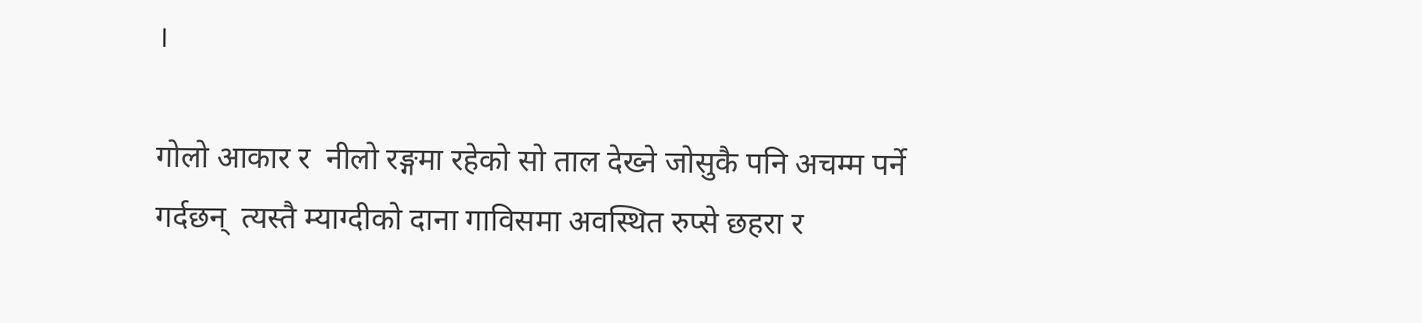।

गोलो आकार र  नीलो रङ्गमा रहेको सो ताल देख्ने जोसुकै पनि अचम्म पर्ने गर्दछन्  त्यस्तै म्याग्दीको दाना गाविसमा अवस्थित रुप्से छहरा र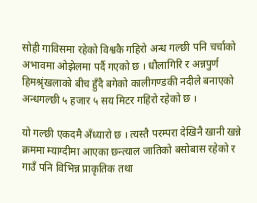सोही गाविसमा रहेको विश्वकै गहिरो अन्ध गल्छी पनि चर्चाको अभावमा ओझेलमा पर्दै गएको छ । धौलागिरि र अन्नपुर्ण हिमश्रृंखलाको बीच हुँदै बगेको कालीगण्डकी नदीले बनाएको अन्धगल्छी ५ हजार ५ सय मिटर गहिरो रहेको छ ।

यो गल्छी एकदमै अँध्यारो छ । त्यस्तै परम्परा देखिनै खानी खन्ने क्रममा म्याग्दीमा आएका छन्त्याल जातिको बसोबास रहेको र गाउँ पनि विभिन्न प्राकृतिक तथा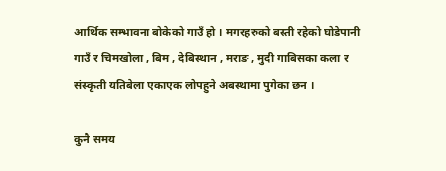आर्थिक सम्भावना बोकेको गाउँ हो । मगरहरुको बस्ती रहेको घोडेपानी गाउँ र चिमखोला , बिम , देबिस्थान , मराङ , मुदी गाबिसका कला र संस्कृती यतिबेला एकाएक लोपहुने अबस्थामा पुगेका छन ।

कुनै समय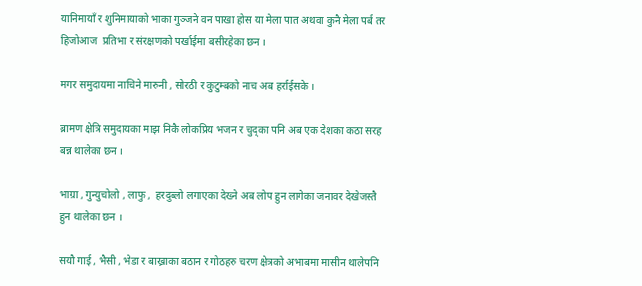यानिमायाँ र शुनिमायाको भाका गुञ्जने वन पाखा होस या मेला पात अथवा कुनै मेला पर्ब तर हिजोआज  प्रतिभा र संरक्षणको पर्खाईमा बसीरहेका छन ।

मगर समुदायमा नाचिने मारुनी , सोरठी र कुटुम्बको नाच अब हर्राईसके ।

ब्रामण क्षेत्रि समुदायका माझ निकै लोकप्रिय भजन र चुद्का पनि अब एक देशका कठा सरह बन्न थालेका छन ।

भाग्रा , गुन्युचोलो , लाफु ,  हरदुब्लो लगाएका देख्ने अब लोप हुन लागेका जनावर देखेजस्तै हुन थालेका छन ।

सयौ गाई , भैसी , भेडा र बाख्राका बठान र गोठहरु चरण क्षेत्रको अभाबमा मासीन थालेपनि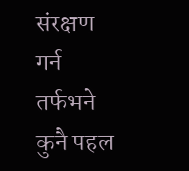संरक्षण गर्न तर्फभने कुनै पहल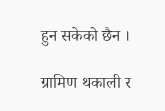हुन सकेको छैन ।

ग्रामिण थकाली र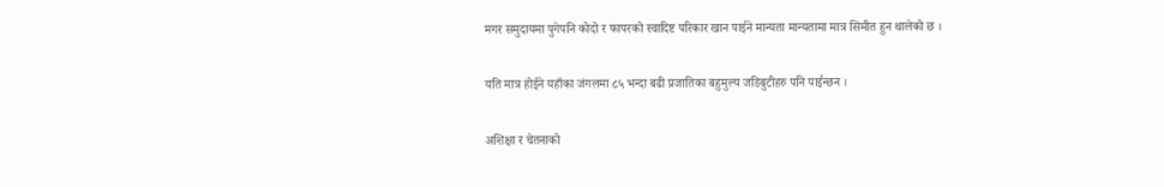मगर समुदायमा पुगेपनि कोदो र फापरको स्वादिष्ट परिकार खान पाईने मान्यता मान्यतामा मात्र सिमीत हुन थालेको छ ।

यति मात्र होईने यहाँका जंगलमा ८५ भन्दा बढी प्रजातिका बहुमुल्य जडिबुटीहरु पनि पाईन्छन ।

अशिक्षा र चेतनाको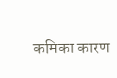कमिका कारण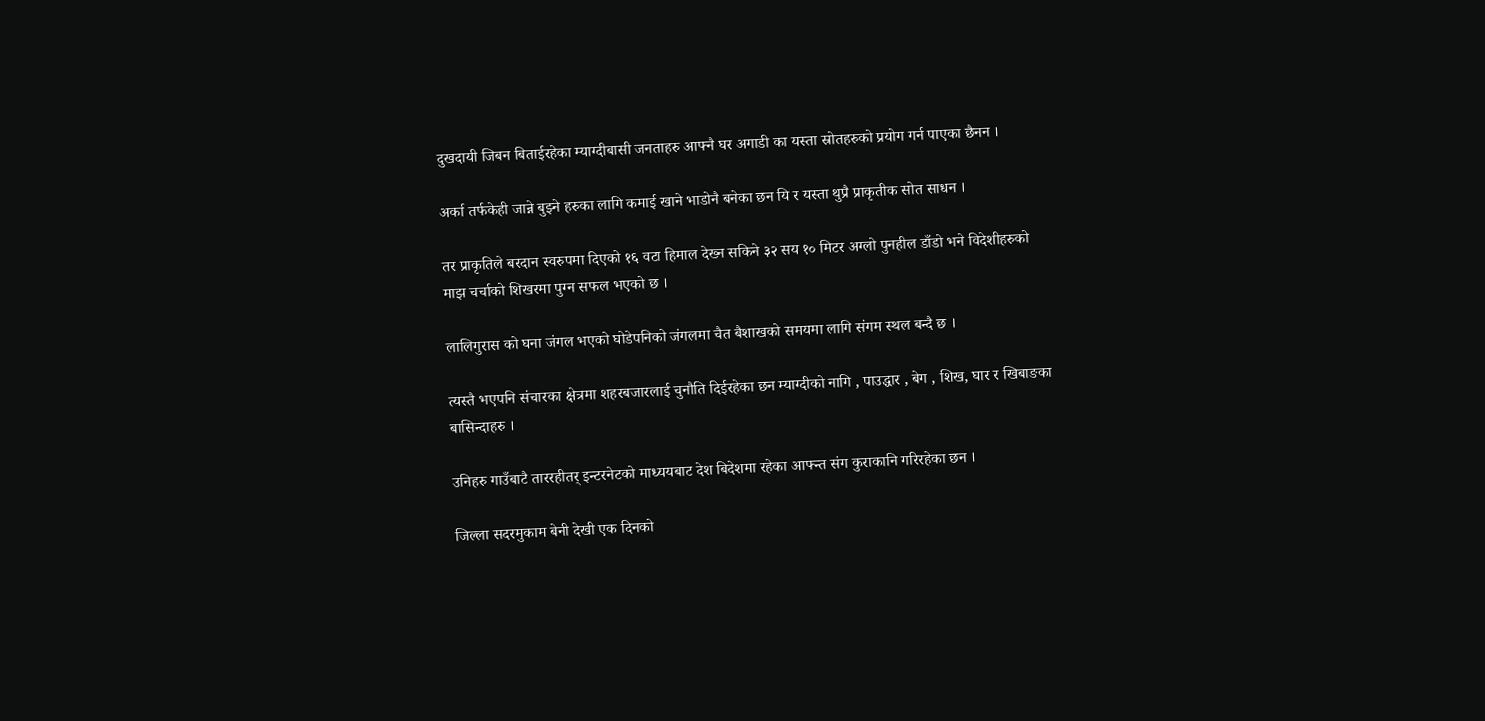दुखदायी जिबन बिताईरहेका म्याग्दीबासी जनताहरु आफ्नै घर अगाडी का यस्ता स्रोतहरुको प्रयोग गर्न पाएका छैनन ।

अर्का तर्फकेही जान्ने बुझ्ने हरुका लागि कमाई खाने भाडोनै बनेका छन यि र यस्ता थुप्रै प्राकृतीक सोत साधन ।

तर प्राकृतिले बरदान स्वरुपमा दिएको १६ वटा हिमाल देख्न सकिने ३२ सय १० मिटर अग्लो पुनहील डाँडो भने विदेशीहरुको माझ चर्चाको शिखरमा पुग्न सफल भएको छ ।

लालिगुरास को घना जंगल भएको घोडेपनिको जंगलमा चैत बैशाखको समयमा लागि संगम स्थल बन्दै छ ।

त्यस्तै भएपनि संचारका क्षेत्रमा शहरबजारलाई चुनौति दिईरहेका छन म्याग्दीको नागि , पाउद्धार , बेग , शिख, घार र खिबाङका बासिन्दाहरु ।

उनिहरु गाउँबाटै ताररहीतर् इन्टरनेटको माध्ययबाट देश बिदेशमा रहेका आफ्न्त संग कुराकानि गरिरहेका छन ।

जिल्ला सदरमुकाम बेनी देखी एक दिनको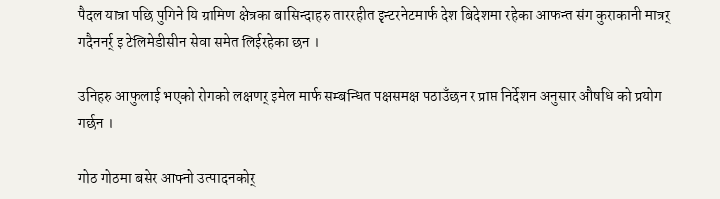पैदल यात्रा पछि पुगिने यि ग्रामिण क्षेत्रका बासिन्दाहरु ताररहीत इृन्टरनेटमार्फ देश बिदेशमा रहेका आफन्त संग कुराकानी मात्रर् गदैननर्र् इ टेलिमेडीसीन सेवा समेत लिईरहेका छन ।

उनिहरु आफुलाई भएको रोगको लक्षणर् इमेल मार्फ सम्बन्धित पक्षसमक्ष पठाउँछन र प्राप्त निर्देशन अनुसार औषधि को प्रयोग गर्छन ।

गोठ गोठमा बसेर आफ्नो उत्पादनकोर्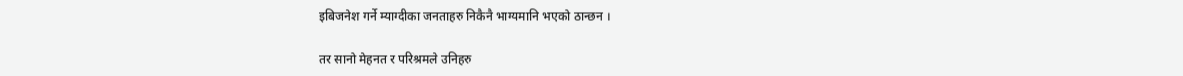इबिजनेश गर्ने म्याग्दीका जनताहरु निकैनै भाग्यमानि भएको ठान्छन ।

तर सानो मेहनत र परिश्रमले उनिहरु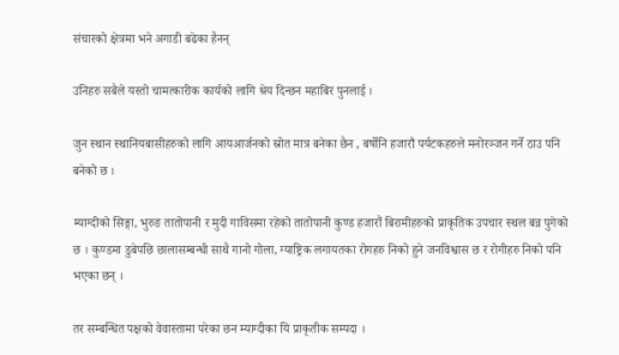संचारको क्षेत्रमा भने अगाडी बढेका हैनन्

उनिहरु सबैले यस्तो चामत्कारीक कार्यको लागि श्रेय दिन्छन महाबिर पुनलाई ।

जुन स्थान स्थानियबासीहरुको लागि आयआर्जनको स्रोत मात्र बनेका छैन , बर्षोनि हजारौ पर्यटकहरुले मनोरञ्जन गर्ने ठाउ पनि बनेको छ ।

म्याग्दीको सिङ्गा, भुरुङ तातोपानी र मुदी गाविसमा रहेको तातोपानी कुण्ड हजारौं बिरामीहरुको प्राकृतिक उपचार स्थल बन्न पुगेको छ । कुण्डमा डुबेपछि छालासम्बन्धी साथै गानो गोला, ग्याष्ट्रिक लगायतका रोगहरु निको हुने जनविश्वास छ र रोगीहरु निको पनि भएका छन् ।

तर सम्बन्धित पक्षको वेवास्तामा परेका छन म्याग्दीका यि प्राकृतीक सम्पदा ।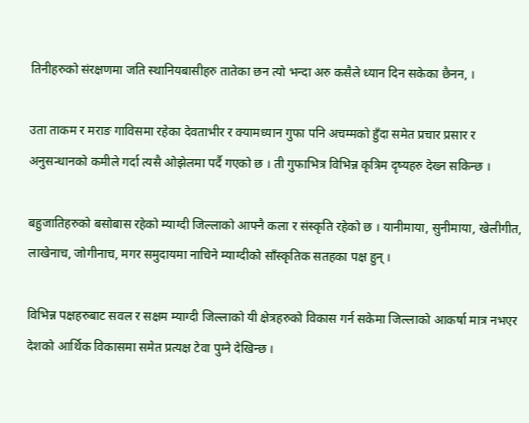तिनीहरुको संरक्षणमा जति स्थानियबासीहरु तातेका छन त्यो भन्दा अरु कसैले ध्यान दिन सकेका छैनन, ।

उता ताकम र मराङ गाविसमा रहेका देवताभीर र क्यामध्यान गुफा पनि अचम्मको हुँदा समेत प्रचार प्रसार र अनुसन्धानको कमीले गर्दा त्यसै ओझेलमा पर्दै गएको छ । ती गुफाभित्र विभिन्न कृत्रिम दृष्यहरु देख्न सकिन्छ ।

बहुजातिहरुको बसोबास रहेको म्याग्दी जिल्लाको आफ्नै कला र संस्कृति रहेको छ । यानीमाया, सुनीमाया, खेलीगीत, लाखेनाच, जोगीनाच, मगर समुदायमा नाचिने म्याग्दीको साँस्कृतिक सतहका पक्ष हुन् ।

विभिन्न पक्षहरुबाट सवल र सक्षम म्याग्दी जिल्लाको यी क्षेत्रहरुको विकास गर्न सकेमा जिल्लाको आकर्षा मात्र नभएर देशको आर्थिक विकासमा समेत प्रत्यक्ष टेवा पुग्ने देखिन्छ ।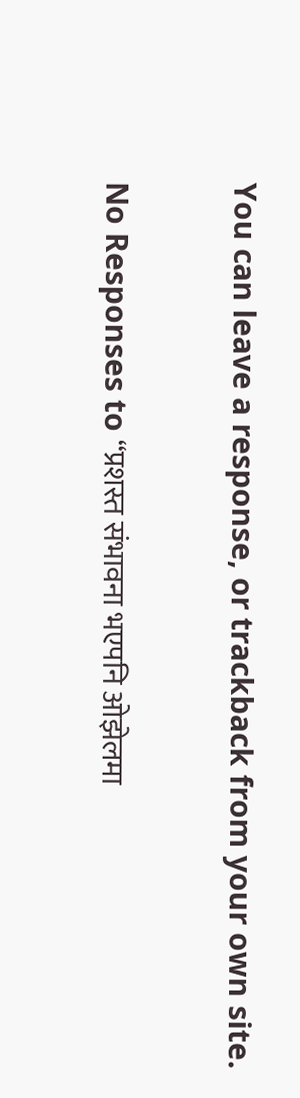You can leave a response, or trackback from your own site.

No Responses to “प्रशस्त संभावना भएपनि ओझेलमा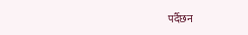पर्दैछन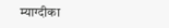म्याग्दीका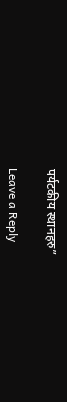पर्यटकीय स्थानहरु”

Leave a Reply